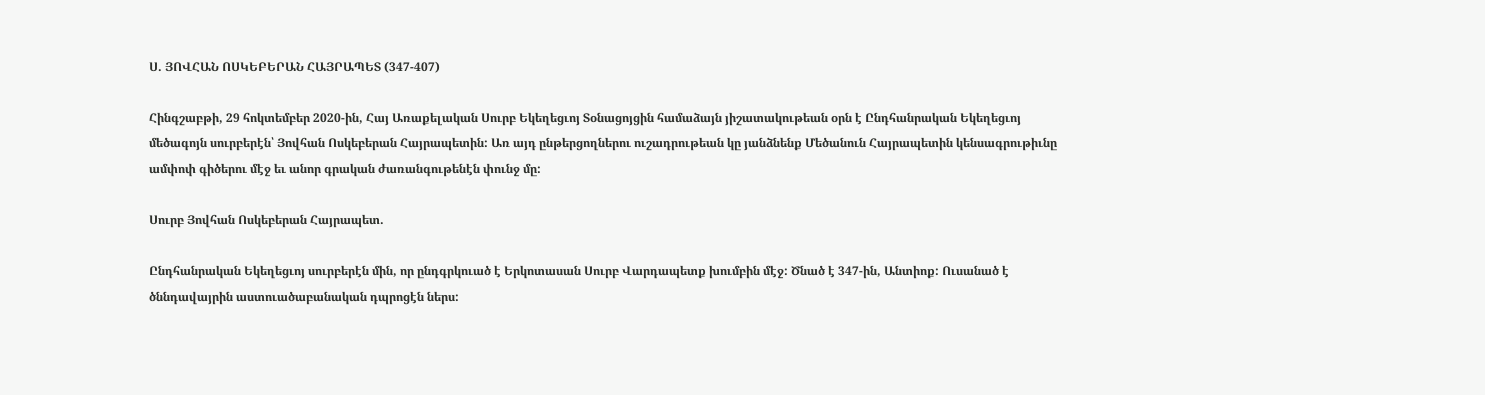Ս. ՅՈՎՀԱՆ ՈՍԿԵԲԵՐԱՆ ՀԱՅՐԱՊԵՏ (347-407)

Հինգշաբթի, 29 հոկտեմբեր 2020-ին, Հայ Առաքելական Սուրբ Եկեղեցւոյ Տօնացոյցին համաձայն յիշատակութեան օրն է Ընդհանրական Եկեղեցւոյ մեծագոյն սուրբերէն՝ Յովհան Ոսկեբերան Հայրապետին: Առ այդ ընթերցողներու ուշադրութեան կը յանձնենք Մեծանուն Հայրապետին կենսագրութիւնը ամփոփ գիծերու մէջ եւ անոր գրական ժառանգութենէն փունջ մը:

Սուրբ Յովհան Ոսկեբերան Հայրապետ.

Ընդհանրական Եկեղեցւոյ սուրբերէն մին, որ ընդգրկուած է Երկոտասան Սուրբ Վարդապետք խումբին մէջ: Ծնած է 347-ին, Անտիոք: Ուսանած է ծննդավայրին աստուածաբանական դպրոցէն ներս: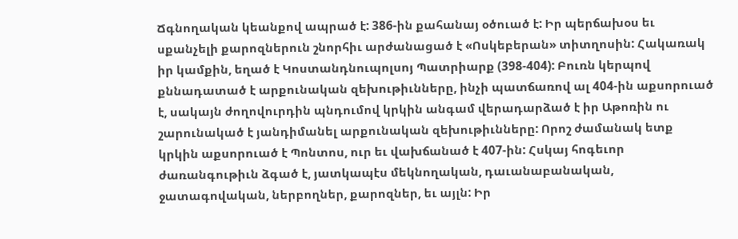Ճգնողական կեանքով ապրած է: 386-ին քահանայ օծուած է: Իր պերճախօս եւ սքանչելի քարոզներուն շնորհիւ արժանացած է «Ոսկեբերան» տիտղոսին: Հակառակ իր կամքին, եղած է Կոստանդնուպոլսոյ Պատրիարք (398-404): Բուռն կերպով քննադատած է արքունական զեխութիւնները, ինչի պատճառով ալ 404-ին աքսորուած է, սակայն ժողովուրդին պնդումով կրկին անգամ վերադարձած է իր Աթոռին ու շարունակած է յանդիմանել արքունական զեխութիւնները: Որոշ ժամանակ ետք կրկին աքսորուած է Պոնտոս, ուր եւ վախճանած է 407-ին: Հսկայ հոգեւոր ժառանգութիւն ձգած է, յատկապէս մեկնողական, դաւանաբանական, ջատագովական, ներբողներ, քարոզներ, եւ այլն: Իր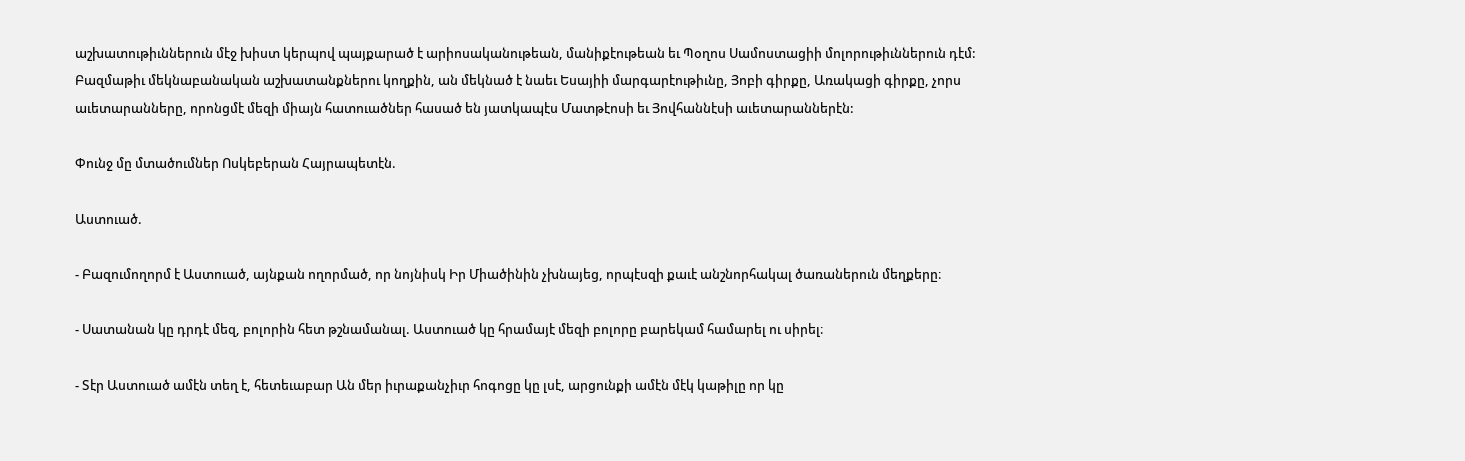աշխատութիւններուն մէջ խիստ կերպով պայքարած է արիոսականութեան, մանիքէութեան եւ Պօղոս Սամոստացիի մոլորութիւններուն դէմ: Բազմաթիւ մեկնաբանական աշխատանքներու կողքին, ան մեկնած է նաեւ Եսայիի մարգարէութիւնը, Յոբի գիրքը, Առակացի գիրքը, չորս աւետարանները, որոնցմէ մեզի միայն հատուածներ հասած են յատկապէս Մատթէոսի եւ Յովհաննէսի աւետարաններէն:

Փունջ մը մտածումներ Ոսկեբերան Հայրապետէն.

Աստուած.

- Բազումողորմ է Աստուած, այնքան ողորմած, որ նոյնիսկ Իր Միածինին չխնայեց, որպէսզի քաւէ անշնորհակալ ծառաներուն մեղքերը։

- Սատանան կը դրդէ մեզ, բոլորին հետ թշնամանալ. Աստուած կը հրամայէ մեզի բոլորը բարեկամ համարել ու սիրել։

- Տէր Աստուած ամէն տեղ է, հետեւաբար Ան մեր իւրաքանչիւր հոգոցը կը լսէ, արցունքի ամէն մէկ կաթիլը որ կը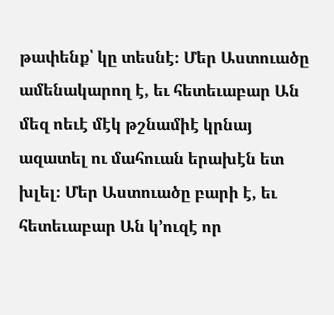թափենք՝ կը տեսնէ։ Մեր Աստուածը ամենակարող է, եւ հետեւաբար Ան մեզ ոեւէ մէկ թշնամիէ կրնայ ազատել ու մահուան երախէն ետ խլել։ Մեր Աստուածը բարի է, եւ հետեւաբար Ան կ՚ուզէ որ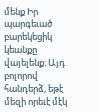մենք Իր պարգեւած բարեկեցիկ կեանքը վայելենք։ Այդ բոլորով հանդերձ, եթէ մեզի որեւէ մէկ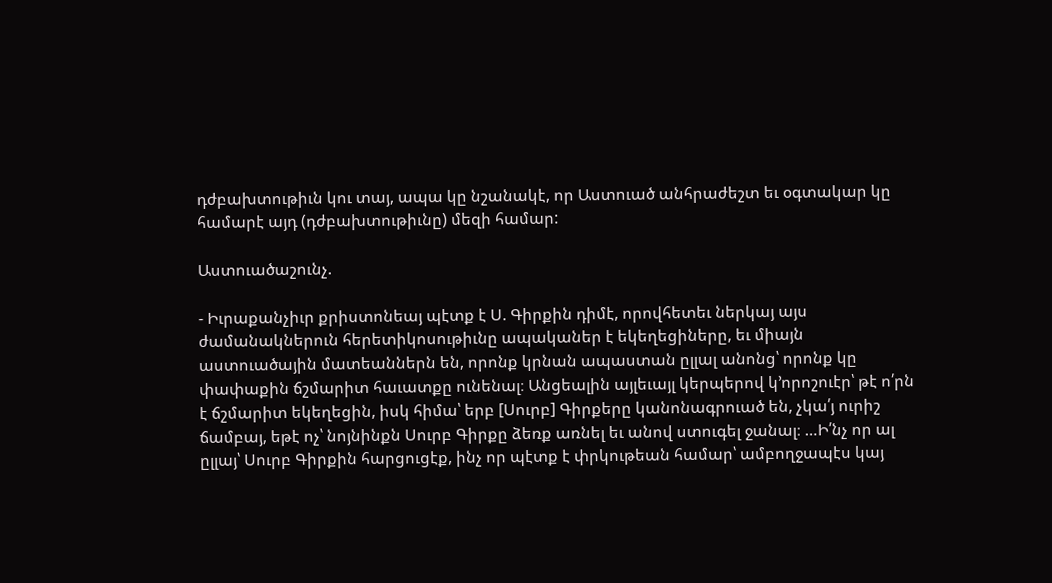դժբախտութիւն կու տայ, ապա կը նշանակէ, որ Աստուած անհրաժեշտ եւ օգտակար կը համարէ այդ (դժբախտութիւնը) մեզի համար:

Աստուածաշունչ.

- Իւրաքանչիւր քրիստոնեայ պէտք է Ս. Գիրքին դիմէ, որովհետեւ ներկայ այս ժամանակներուն հերետիկոսութիւնը ապականեր է եկեղեցիները, եւ միայն աստուածային մատեաններն են, որոնք կրնան ապաստան ըլլալ անոնց՝ որոնք կը փափաքին ճշմարիտ հաւատքը ունենալ։ Անցեալին այլեւայլ կերպերով կ՚որոշուէր՝ թէ ո՛րն է ճշմարիտ եկեղեցին, իսկ հիմա՝ երբ [Սուրբ] Գիրքերը կանոնագրուած են, չկա՛յ ուրիշ ճամբայ, եթէ ոչ՝ նոյնինքն Սուրբ Գիրքը ձեռք առնել եւ անով ստուգել ջանալ։ …Ի՛նչ որ ալ ըլլայ՝ Սուրբ Գիրքին հարցուցէք, ինչ որ պէտք է փրկութեան համար՝ ամբողջապէս կայ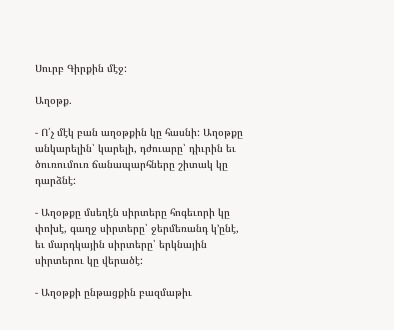Սուրբ Գիրքին մէջ:

Աղօթք.

- Ո՛չ մէկ բան աղօթքին կը հասնի: Աղօթքը անկարելին՝ կարելի, դժուարը՝ դիւրին եւ ծուռումուռ ճանապարհները շիտակ կը դարձնէ:

- Աղօթքը մսեղէն սիրտերը հոգեւորի կը փոխէ, գաղջ սիրտերը՝ ջերմեռանդ կ՚ընէ, եւ մարդկային սիրտերը՝ երկնային սիրտերու կը վերածէ:

- Աղօթքի ընթացքին բազմաթիւ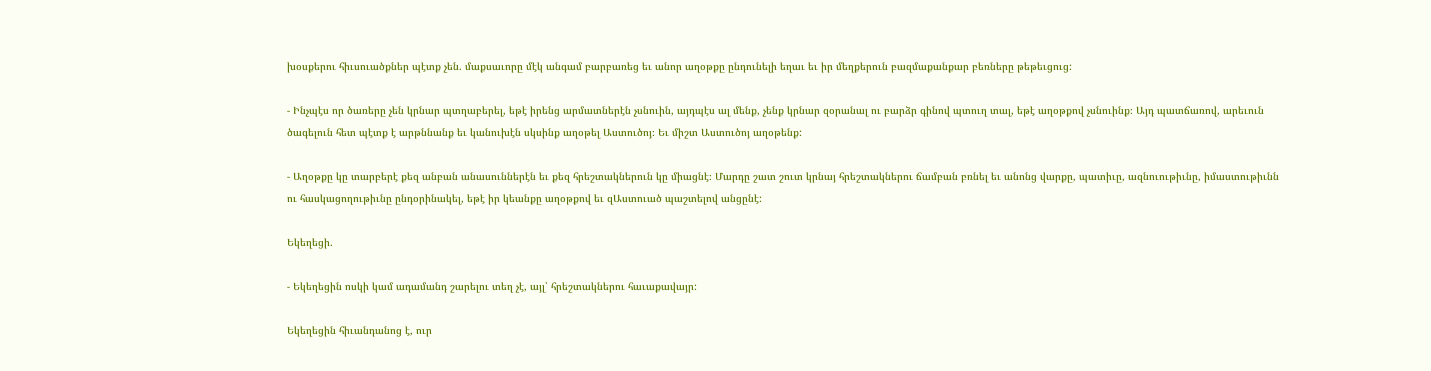խօսքերու հիւսուածքներ պէտք չեն. մաքսաւորը մէկ անգամ բարբառեց եւ անոր աղօթքը ընդունելի եղաւ եւ իր մեղքերուն բազմաքանքար բեռները թեթեւցուց:

- Ինչպէս որ ծառերը չեն կրնար պտղաբերել, եթէ իրենց արմատներէն չսնուին, այդպէս ալ մենք, չենք կրնար զօրանալ ու բարձր գինով պտուղ տալ, եթէ աղօթքով չսնուինք։ Այդ պատճառով, արեւուն ծագելուն հետ պէտք է արթննանք եւ կանուխէն սկսինք աղօթել Աստուծոյ։ Եւ միշտ Աստուծոյ աղօթենք:

- Աղօթքը կը տարբերէ քեզ անբան անասուններէն եւ քեզ հրեշտակներուն կը միացնէ։ Մարդը շատ շուտ կրնայ հրեշտակներու ճամբան բռնել եւ անոնց վարքը, պատիւը, ազնուութիւնը, իմաստութիւնն ու հասկացողութիւնը ընդօրինակել, եթէ իր կեանքը աղօթքով եւ զԱստուած պաշտելով անցընէ:

Եկեղեցի.

- Եկեղեցին ոսկի կամ ադամանդ շարելու տեղ չէ, այլ՝ հրեշտակներու հաւաքավայր:

Եկեղեցին հիւանդանոց է, ուր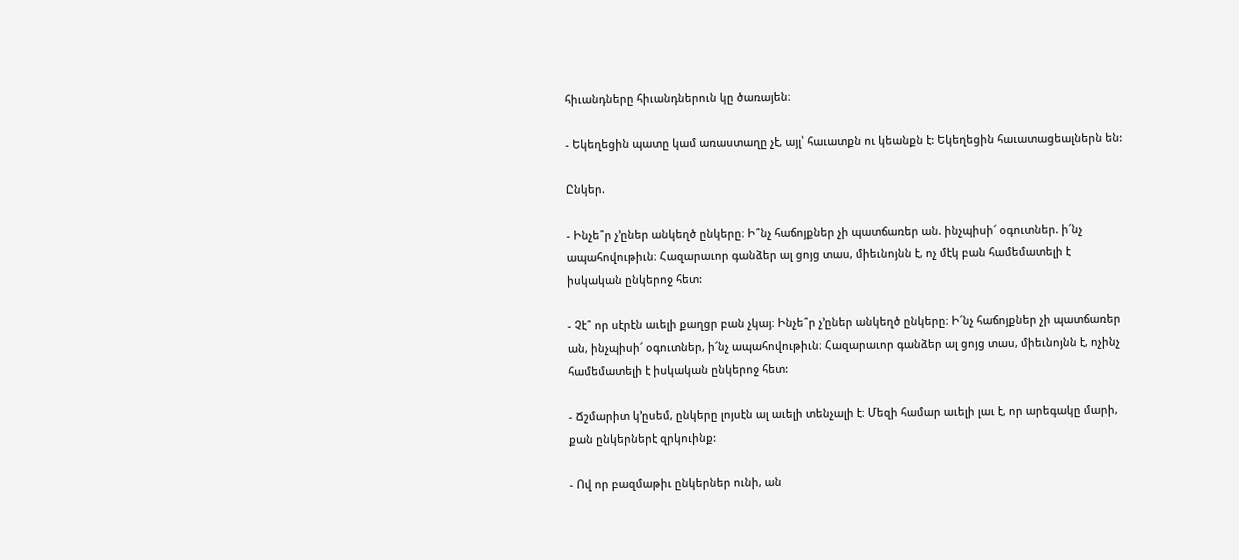հիւանդները հիւանդներուն կը ծառայեն։

- Եկեղեցին պատը կամ առաստաղը չէ, այլ՝ հաւատքն ու կեանքն է: Եկեղեցին հաւատացեալներն են:

Ընկեր.

- Ինչե՞ր չ՚ըներ անկեղծ ընկերը։ Ի՞նչ հաճոյքներ չի պատճառեր ան. ինչպիսի՜ օգուտներ. ի՜նչ ապահովութիւն։ Հազարաւոր գանձեր ալ ցոյց տաս, միեւնոյնն է, ոչ մէկ բան համեմատելի է իսկական ընկերոջ հետ:

- Չէ՞ որ սէրէն աւելի քաղցր բան չկայ։ Ինչե՞ր չ՚ըներ անկեղծ ընկերը։ Ի՜նչ հաճոյքներ չի պատճառեր ան, ինչպիսի՜ օգուտներ, ի՜նչ ապահովութիւն։ Հազարաւոր գանձեր ալ ցոյց տաս, միեւնոյնն է, ոչինչ համեմատելի է իսկական ընկերոջ հետ:

- Ճշմարիտ կ՚ըսեմ, ընկերը լոյսէն ալ աւելի տենչալի է։ Մեզի համար աւելի լաւ է, որ արեգակը մարի, քան ընկերներէ զրկուինք:

- Ով որ բազմաթիւ ընկերներ ունի, ան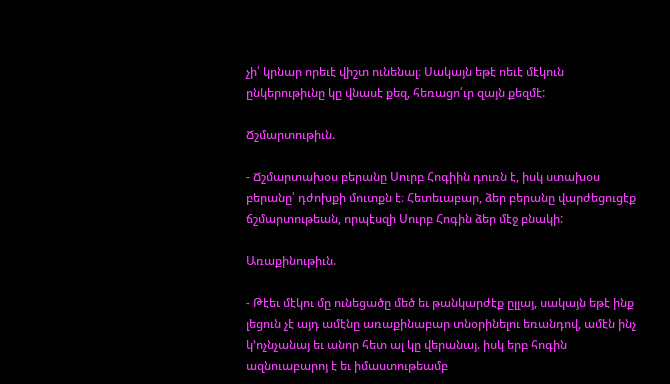չի՛ կրնար որեւէ վիշտ ունենալ։ Սակայն եթէ ոեւէ մէկուն ընկերութիւնը կը վնասէ քեզ, հեռացո՛ւր զայն քեզմէ:

Ճշմարտութիւն.

- Ճշմարտախօս բերանը Սուրբ Հոգիին դուռն է, իսկ ստախօս բերանը՝ դժոխքի մուտքն է։ Հետեւաբար, ձեր բերանը վարժեցուցէք ճշմարտութեան, որպէսզի Սուրբ Հոգին ձեր մէջ բնակի:

Առաքինութիւն.

- Թէեւ մէկու մը ունեցածը մեծ եւ թանկարժէք ըլլայ, սակայն եթէ ինք լեցուն չէ այդ ամէնը առաքինաբար տնօրինելու եռանդով, ամէն ինչ կ՚ոչնչանայ եւ անոր հետ ալ կը վերանայ. իսկ երբ հոգին ազնուաբարոյ է եւ իմաստութեամբ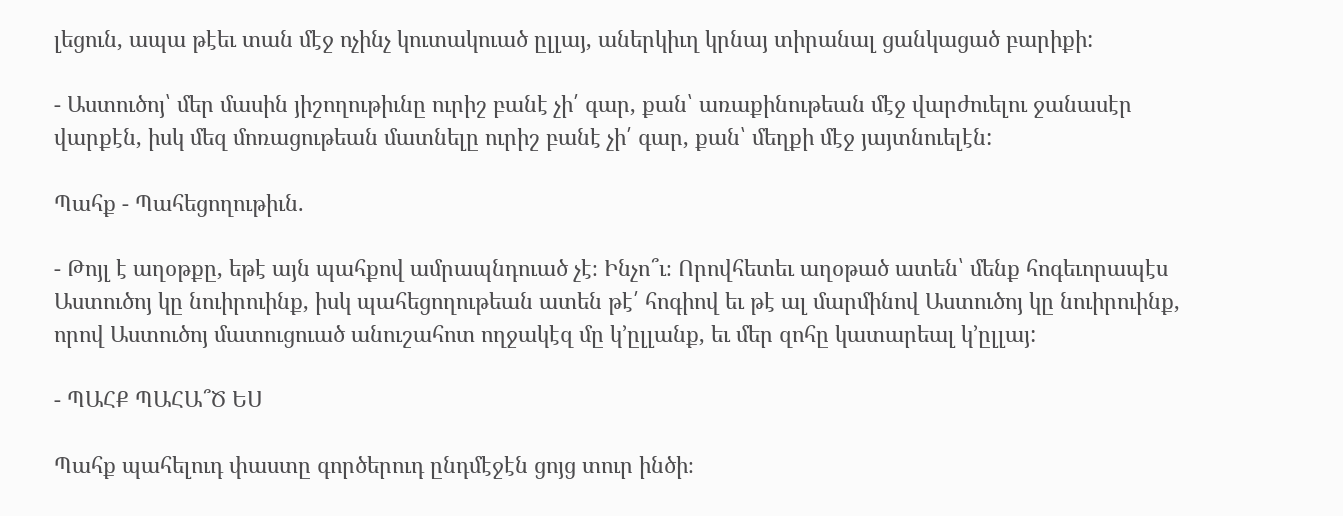լեցուն, ապա թէեւ տան մէջ ոչինչ կուտակուած ըլլայ, աներկիւղ կրնայ տիրանալ ցանկացած բարիքի:

- Աստուծոյ՝ մեր մասին յիշողութիւնը ուրիշ բանէ չի՛ գար, քան՝ առաքինութեան մէջ վարժուելու ջանասէր վարքէն, իսկ մեզ մոռացութեան մատնելը ուրիշ բանէ չի՛ գար, քան՝ մեղքի մէջ յայտնուելէն:

Պահք - Պահեցողութիւն.

- Թոյլ է աղօթքը, եթէ այն պահքով ամրապնդուած չէ։ Ինչո՞ւ։ Որովհետեւ աղօթած ատեն՝ մենք հոգեւորապէս Աստուծոյ կը նուիրուինք, իսկ պահեցողութեան ատեն թէ՛ հոգիով եւ թէ ալ մարմինով Աստուծոյ կը նուիրուինք, որով Աստուծոյ մատուցուած անուշահոտ ողջակէզ մը կ՚ըլլանք, եւ մեր զոհը կատարեալ կ՚ըլլայ:

- ՊԱՀՔ ՊԱՀԱ՞Ծ ԵՍ

Պահք պահելուդ փաստը գործերուդ ընդմէջէն ցոյց տուր ինծի։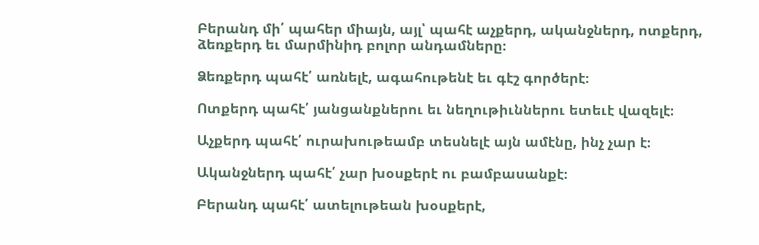Բերանդ մի՛ պահեր միայն, այլ՝ պահէ աչքերդ, ականջներդ, ոտքերդ, ձեռքերդ եւ մարմինիդ բոլոր անդամները։

Ձեռքերդ պահէ՛ առնելէ, ագահութենէ եւ գէշ գործերէ։

Ոտքերդ պահէ՛ յանցանքներու եւ նեղութիւններու ետեւէ վազելէ։

Աչքերդ պահէ՛ ուրախութեամբ տեսնելէ այն ամէնը, ինչ չար է։

Ականջներդ պահէ՛ չար խօսքերէ ու բամբասանքէ։

Բերանդ պահէ՛ ատելութեան խօսքերէ,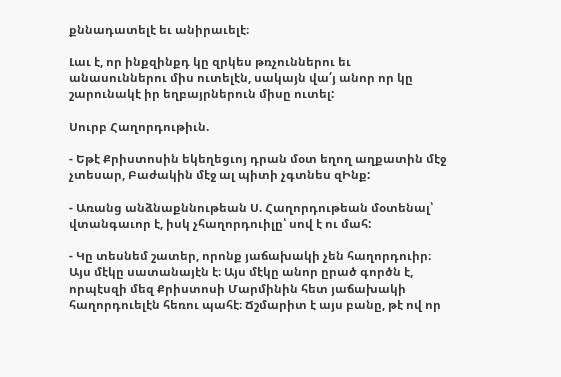քննադատելէ եւ անիրաւելէ։

Լաւ է, որ ինքզինքդ կը զրկես թռչուններու եւ անասուններու միս ուտելէն, սակայն վա՛յ անոր որ կը շարունակէ իր եղբայրներուն միսը ուտել:

Սուրբ Հաղորդութիւն.

- Եթէ Քրիստոսին եկեղեցւոյ դրան մօտ եղող աղքատին մէջ չտեսար, Բաժակին մէջ ալ պիտի չգտնես զԻնք:

- Առանց անձնաքննութեան Ս. Հաղորդութեան մօտենալ՝ վտանգաւոր է, իսկ չհաղորդուիլը՝ սով է ու մահ:

- Կը տեսնեմ շատեր, որոնք յաճախակի չեն հաղորդուիր։ Այս մէկը սատանայէն է։ Այս մէկը անոր ըրած գործն է, որպէսզի մեզ Քրիստոսի Մարմինին հետ յաճախակի հաղորդուելէն հեռու պահէ։ Ճշմարիտ է այս բանը, թէ ով որ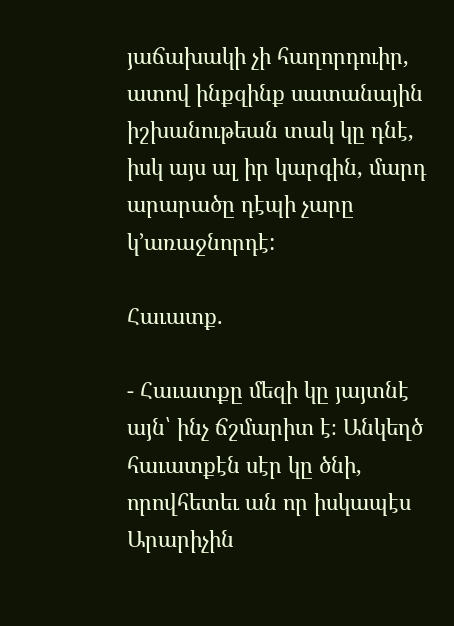յաճախակի չի հաղորդուիր, ատով ինքզինք սատանային իշխանութեան տակ կը դնէ, իսկ այս ալ իր կարգին, մարդ արարածը դէպի չարը կ՚առաջնորդէ:

Հաւատք.

- Հաւատքը մեզի կը յայտնէ այն՝ ինչ ճշմարիտ է։ Անկեղծ հաւատքէն սէր կը ծնի, որովհետեւ ան որ իսկապէս Արարիչին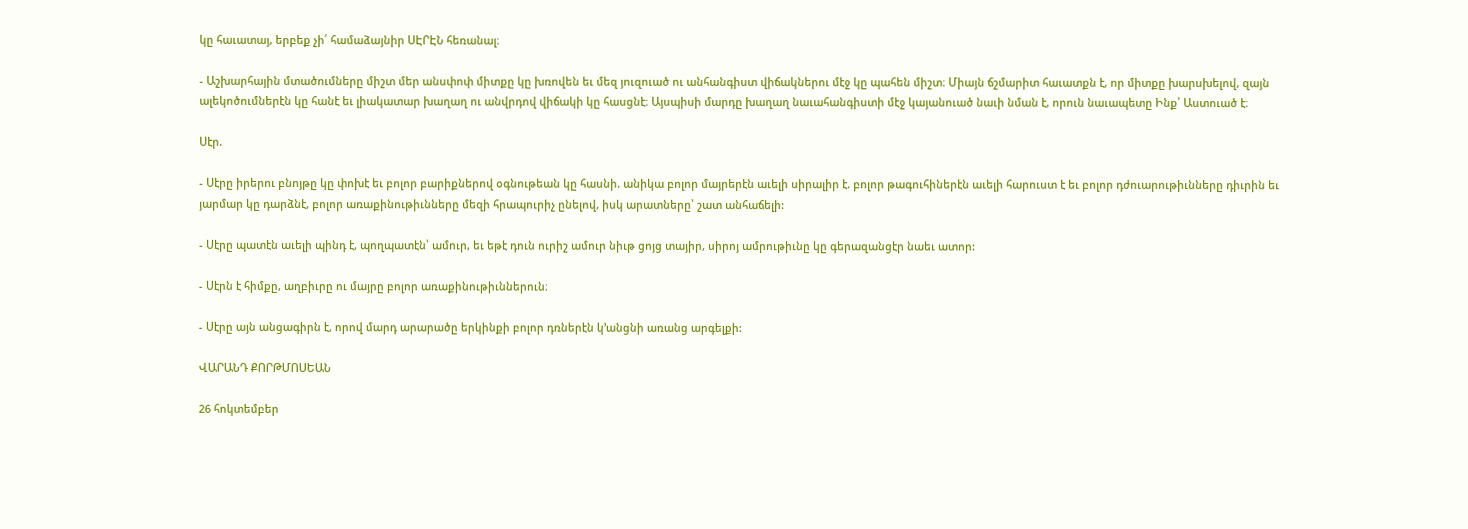կը հաւատայ, երբեք չի՛ համաձայնիր ՍԷՐԷՆ հեռանալ։

- Աշխարհային մտածումները միշտ մեր անսփոփ միտքը կը խռովեն եւ մեզ յուզուած ու անհանգիստ վիճակներու մէջ կը պահեն միշտ։ Միայն ճշմարիտ հաւատքն է, որ միտքը խարսխելով, զայն ալեկոծումներէն կը հանէ եւ լիակատար խաղաղ ու անվրդով վիճակի կը հասցնէ։ Այսպիսի մարդը խաղաղ նաւահանգիստի մէջ կայանուած նաւի նման է, որուն նաւապետը Ինք՝ Աստուած է։

Սէր.

- Սէրը իրերու բնոյթը կը փոխէ եւ բոլոր բարիքներով օգնութեան կը հասնի. անիկա բոլոր մայրերէն աւելի սիրալիր է. բոլոր թագուհիներէն աւելի հարուստ է եւ բոլոր դժուարութիւնները դիւրին եւ յարմար կը դարձնէ, բոլոր առաքինութիւնները մեզի հրապուրիչ ընելով, իսկ արատները՝ շատ անհաճելի:

- Սէրը պատէն աւելի պինդ է, պողպատէն՝ ամուր, եւ եթէ դուն ուրիշ ամուր նիւթ ցոյց տայիր, սիրոյ ամրութիւնը կը գերազանցէր նաեւ ատոր:

- Սէրն է հիմքը, աղբիւրը ու մայրը բոլոր առաքինութիւններուն։

- Սէրը այն անցագիրն է, որով մարդ արարածը երկինքի բոլոր դռներէն կ՚անցնի առանց արգելքի:

ՎԱՐԱՆԴ ՔՈՐԹՄՈՍԵԱՆ

26 հոկտեմբեր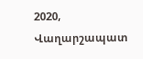2020, Վաղարշապատ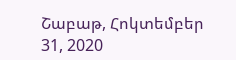Շաբաթ, Հոկտեմբեր 31, 2020